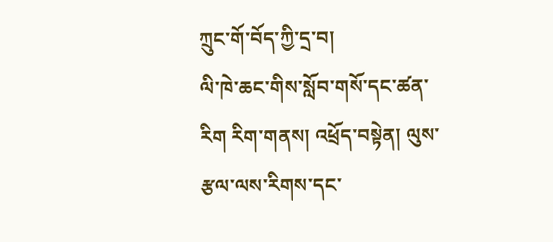ཀྲུང་གོ་བོད་ཀྱི་དྲ་བ།
ལི་ཁེ་ཆང་གིས་སློབ་གསོ་དང་ཚན་རིག རིག་གནས། འཕྲོད་བསྟེན། ལུས་རྩལ་ལས་རིགས་དང་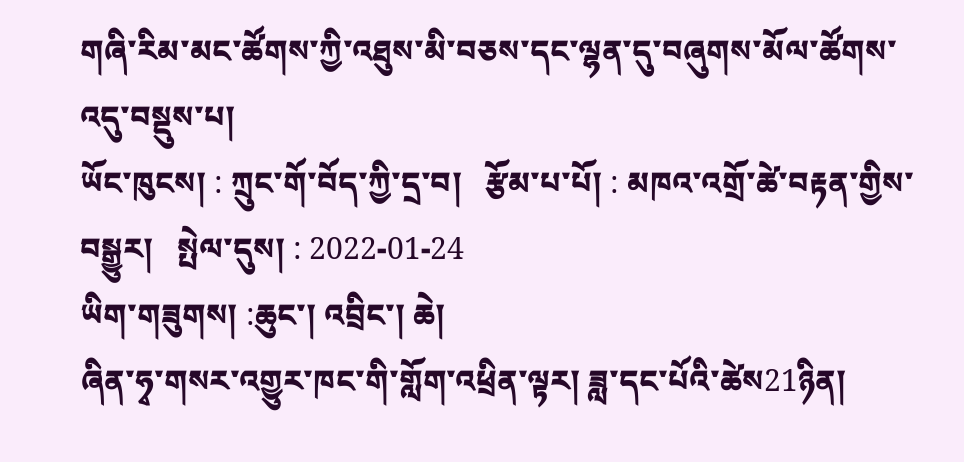གཞི་རིམ་མང་ཚོགས་ཀྱི་འཐུས་མི་བཅས་དང་ལྷན་དུ་བཞུགས་མོལ་ཚོགས་འདུ་བསྡུས་པ།
ཡོང་ཁུངས། : ཀྲུང་གོ་བོད་ཀྱི་དྲ་བ།   རྩོམ་པ་པོ། : མཁའ་འགྲོ་ཚེ་བརྟན་གྱིས་བསྒྱུར།   སྤེལ་དུས། : 2022-01-24
ཡིག་གཟུགས། :ཆུང་། འབྲིང་། ཆེ།
ཞིན་ཧྭ་གསར་འགྱུར་ཁང་གི་གློག་འཕྲིན་ལྟར། ཟླ་དང་པོའི་ཚེས21ཉིན།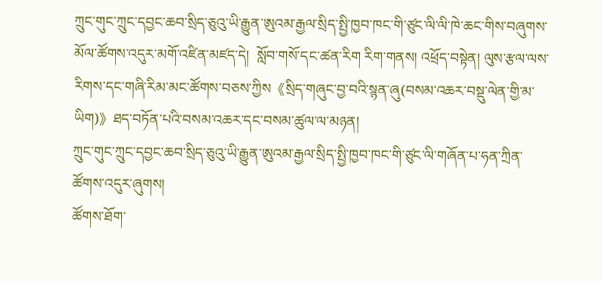ཀྲུང་གུང་ཀྲུང་དབྱང་ཆབ་སྲིད་ཅུའུ་ཡི་རྒྱུན་ཨུའམ་རྒྱལ་སྲིད་སྤྱི་ཁྱབ་ཁང་གི་ཙུང་ལི་ལི་ཁེ་ཆང་གིས་བཞུགས་མོལ་ཚོགས་འདུར་མགོ་འཛིན་མཛད་དེ།  སློབ་གསོ་དང་ཚན་རིག རིག་གནས། འཕྲོད་བསྟེན། ལུས་རྩལ་ལས་རིགས་དང་གཞི་རིམ་མང་ཚོགས་བཅས་ཀྱིས《སྲིད་གཞུང་བྱ་བའི་སྙན་ཞུ(བསམ་འཆར་བསྡུ་ལེན་གྱི་མ་ཡིག)》ཐད་བཏོན་པའི་བསམ་འཆར་དང་བསམ་ཚུལ་ལ་མཉན།
ཀྲུང་གུང་ཀྲུང་དབྱང་ཆབ་སྲིད་ཅུའུ་ཡི་རྒྱུན་ཨུའམ་རྒྱལ་སྲིད་སྤྱི་ཁྱབ་ཁང་གི་ཙུང་ལི་གཞོན་པ་ཧན་ཀྲིན་ཚོགས་འདུར་ཞུགས།
ཚོགས་ཐོག་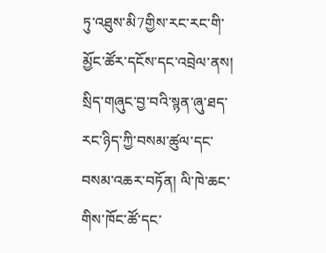ཏུ་འཐུས་མི7གྱིས་རང་རང་གི་མྱོང་ཚོར་དངོས་དང་འབྲེལ་ནས། སྲིད་གཞུང་བྱ་བའི་སྙན་ཞུ་ཐད་རང་ཉིད་ཀྱི་བསམ་ཚུལ་དང་བསམ་འཆར་བཏོན། ལི་ཁེ་ཆང་གིས་ཁོང་ཚོ་དང་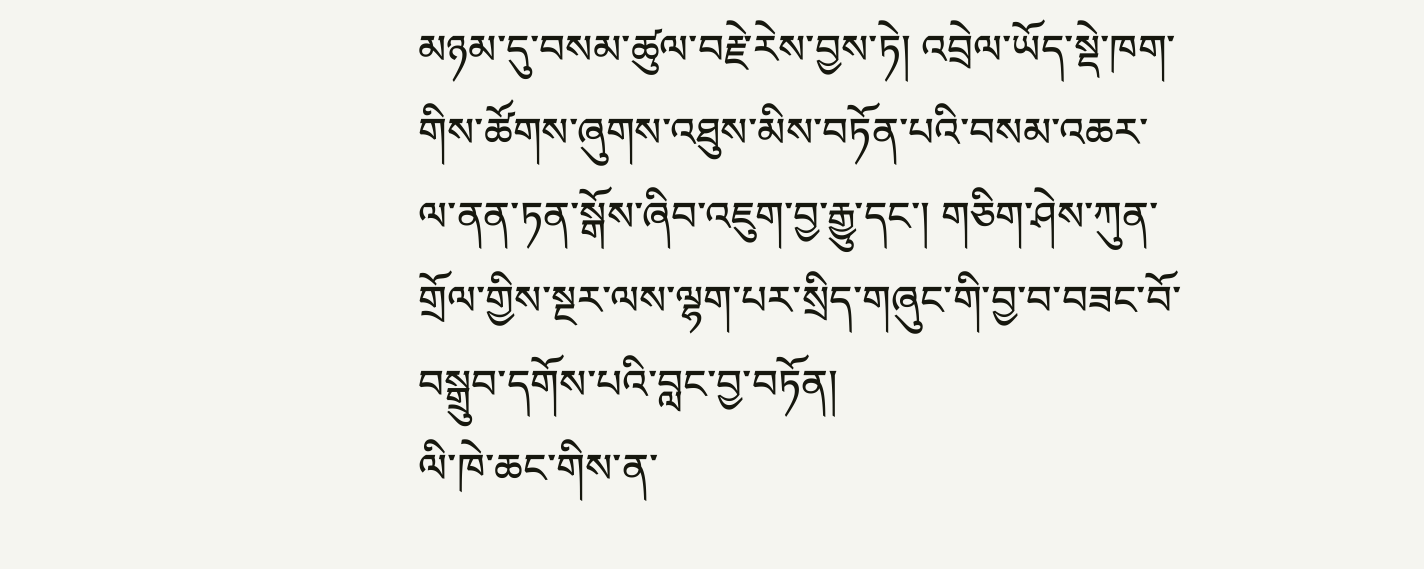མཉམ་དུ་བསམ་ཚུལ་བརྗེ་རེས་བྱས་ཏེ། འབྲེལ་ཡོད་སྡེ་ཁག་གིས་ཚོགས་ཞུགས་འཐུས་མིས་བཏོན་པའི་བསམ་འཆར་ལ་ནན་ཏན་སྒོས་ཞིབ་འཇུག་བྱ་རྒྱུ་དང་། གཅིག་ཤེས་ཀུན་གྲོལ་གྱིས་སྔར་ལས་ལྷག་པར་སྲིད་གཞུང་གི་བྱ་བ་བཟང་བོ་བསྒྲུབ་དགོས་པའི་བླང་བྱ་བཏོན།
ལི་ཁེ་ཆང་གིས་ན་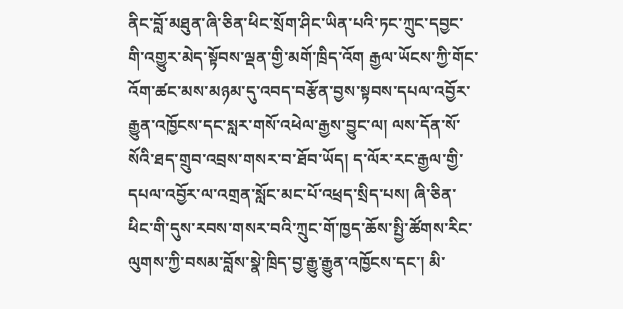ནིང་བློ་མཐུན་ཞི་ཅིན་ཕིང་སྲོག་ཤིང་ཡིན་པའི་ཏང་ཀྲུང་དབྱང་གི་འགྱུར་མེད་སྟོབས་ལྡན་གྱི་མགོ་ཁྲིད་འོག རྒྱལ་ཡོངས་ཀྱི་གོང་འོག་ཚང་མས་མཉམ་དུ་འབད་བརྩོན་བྱས་སྟབས་དཔལ་འབྱོར་རྒྱུན་འཁྱོངས་དང་སླར་གསོ་འཕེལ་རྒྱས་བྱུང་ལ། ལས་དོན་སོ་སོའི་ཐད་གྲུབ་འབྲས་གསར་བ་ཐོབ་ཡོད། ད་ལོར་རང་རྒྱལ་གྱི་དཔལ་འབྱོར་ལ་འགྲན་སློང་མང་པོ་འཕྲད་སྲིད་པས། ཞི་ཅིན་ཕིང་གི་དུས་རབས་གསར་བའི་ཀྲུང་གོ་ཁྱད་ཆོས་སྤྱི་ཚོགས་རིང་ལུགས་ཀྱི་བསམ་བློས་སྣེ་ཁྲིད་བྱ་རྒྱུ་རྒྱུན་འཁྱོངས་དང་། མི་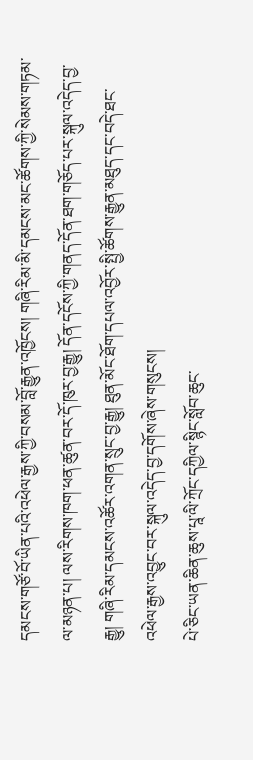དམངས་གཙོ་བོ་ཡིན་པའི་འཕེལ་རྒྱས་ཀྱི་བསམ་བློ་རྒྱུན་འཁྱོངས། གཞི་རིམ་མི་དམངས་མང་ཚོགས་ཀྱི་སེམས་གཏམ་ལ་མཉན་པ། ལས་རིགས་ཁག་ཕན་ཚུན་བར་དོ་ཁུར་བྱ་རྒྱུ། དོན་དངོས་ཀྱི་གནད་དོན་ཐག་གཅོད་པར་སྐུལ་འདེད་བྱ་རྒྱུ། གཞི་རིམ་དམངས་འཚོར་འགན་སྲུང་བྱ་རྒྱུ། ཐུན་མོང་ཐོག་དཔལ་འབྱོར་སྤྱི་ཚོགས་རྒྱུན་མཐུད་དང་བདེ་ཐང་འཕེལ་རྒྱས་འབྱུང་བར་སྐུལ་འདེད་བྱ་དགོས་ཞེས་གསུངས།
པེ་ཅིང་ཡན་ཆིན་ཆུས་པཱ་ལི་ཀྲོང་དཀྱིལ་སྙིང་སློབ་ཆུང་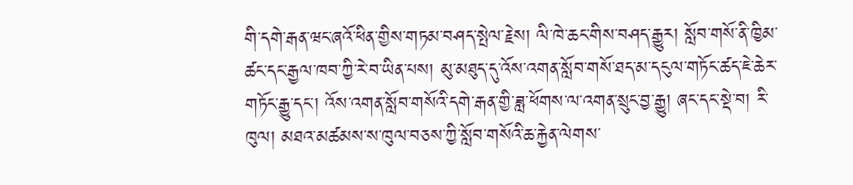གི་དགེ་རྒན་ཝང་ཞའོ་ཕིན་གྱིས་གཏམ་བཤད་སྤེལ་རྗེས། ལི་ཁེ་ཆང་གིས་བཤད་རྒྱུར། སློབ་གསོ་ནི་ཁྱིམ་ཚང་དང་རྒྱལ་ཁབ་ཀྱི་རེ་བ་ཡིན་པས། མུ་མཐུད་དུ་འོས་འགན་སློབ་གསོ་ཐད་མ་དངུལ་གཏོང་ཚད་ཇེ་ཆེར་གཏོང་རྒྱུ་དང་། འོས་འགན་སློབ་གསོའི་དགེ་རྒན་གྱི་ཟླ་ཕོགས་ལ་འགན་སྲུང་བྱ་རྒྱུ། ཞང་དང་སྡེ་བ། རི་ཁུལ། མཐའ་མཚམས་ས་ཁུལ་བཅས་ཀྱི་སློབ་གསོའི་ཆ་རྐྱེན་ལེགས་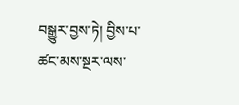བསྒྱུར་བྱས་ཏེ། བྱིས་པ་ཚང་མས་སྔར་ལས་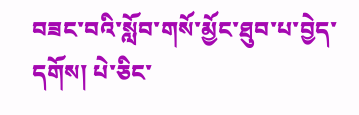བཟང་བའི་སློབ་གསོ་མྱོང་ཐུབ་པ་བྱེད་དགོས། པེ་ཅིང་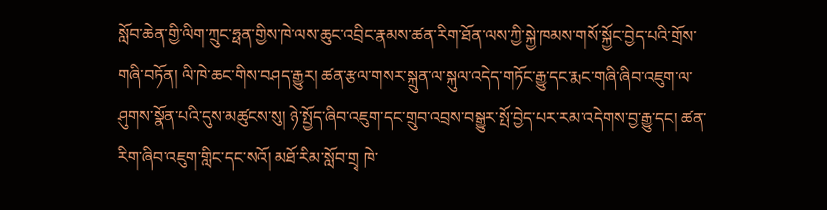སློབ་ཆེན་གྱི་ལིག་ཀྲུང་ཧྥན་གྱིས་ཁེ་ལས་ཆུང་འབྲིང་རྣམས་ཚན་རིག་ཐོན་ལས་ཀྱི་སྐྱེ་ཁམས་གསོ་སྐྱོང་བྱེད་པའི་གྲོས་གཞི་བཏོན། ལི་ཁེ་ཆང་གིས་བཤད་རྒྱུར། ཚན་རྩལ་གསར་སྐྲུན་ལ་སྐུལ་འདེད་གཏོང་རྒྱུ་དང་རྨང་གཞི་ཞིབ་འཇུག་ལ་ཤུགས་སྣོན་པའི་དུས་མཚུངས་སུ། ཉེ་སྤྱོད་ཞིབ་འཇུག་དང་གྲུབ་འབྲས་བསྒྱུར་སྤོ་བྱེད་པར་རམ་འདེགས་བྱ་རྒྱུ་དང། ཚན་རིག་ཞིབ་འཇུག་གླིང་དང་སའོ། མཐོ་རིམ་སློབ་གྲྭ ཁེ་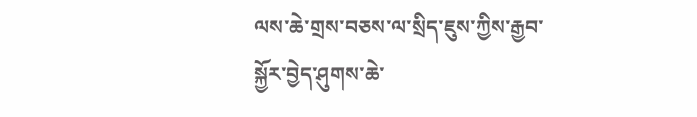ལས་ཆེ་གྲས་བཅས་ལ་སྲིད་ཇུས་ཀྱིས་རྒྱབ་སྐྱོར་བྱེད་ཤུགས་ཆེ་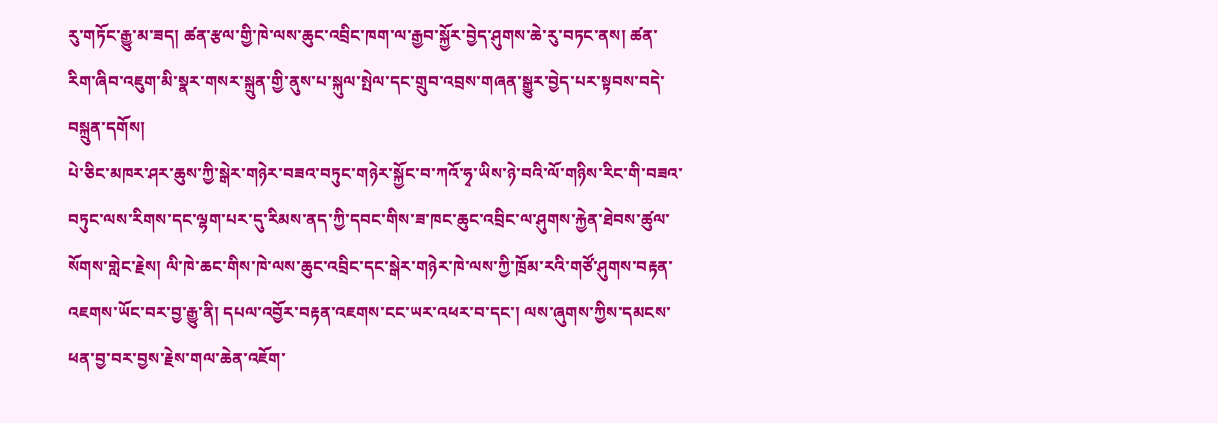རུ་གཏོང་རྒྱུ་མ་ཟད། ཚན་རྩལ་གྱི་ཁེ་ལས་ཆུང་འབྲིང་ཁག་ལ་རྒྱབ་སྐྱོར་བྱེད་ཤུགས་ཆེ་རུ་བཏང་ནས། ཚན་རིག་ཞིབ་འཇུག་མི་སྣར་གསར་སྐྲུན་གྱི་ནུས་པ་སྐུལ་སྤེལ་དང་གྲུབ་འབྲས་གཞན་སྒྱུར་བྱེད་པར་སྟབས་བདེ་བསྐྲུན་དགོས།
པེ་ཅིང་མཁར་ཤར་ཆུས་ཀྱི་སྒེར་གཉེར་བཟའ་བཏུང་གཉེར་སྐྱོང་བ་ཀའོ་ཧྭ་ཡིས་ཉེ་བའི་ལོ་གཉིས་རིང་གི་བཟའ་བཏུང་ལས་རིགས་དང་ལྷག་པར་དུ་རིམས་ནད་ཀྱི་དབང་གིས་ཟ་ཁང་ཆུང་འབྲིང་ལ་ཤུགས་རྐྱེན་ཐེབས་ཚུལ་སོགས་གླེང་རྗེས། ལི་ཁེ་ཆང་གིས་ཁེ་ལས་ཆུང་འབྲིང་དང་སྒེར་གཉེར་ཁེ་ལས་ཀྱི་ཁྲོམ་རའི་གཙོ་ཤུགས་བརྟན་འཇགས་ཡོང་བར་བྱ་རྒྱུ་ནི། དཔལ་འབྱོར་བརྟན་འཇགས་ངང་ཡར་འཕར་བ་དང་། ལས་ཞུགས་ཀྱིས་དམངས་ཕན་བྱ་བར་བྱས་རྗེས་གལ་ཆེན་འཇོག་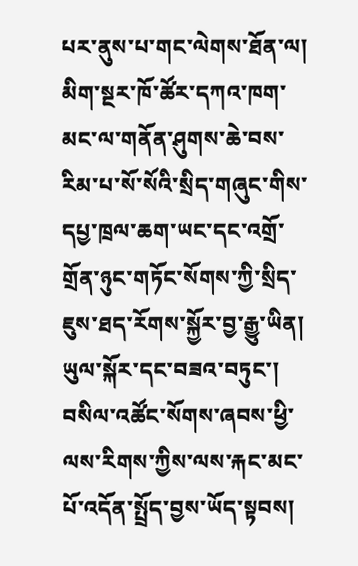པར་ནུས་པ་གང་ལེགས་ཐོན་ལ། མིག་སྔར་ཁོ་ཚོར་དཀའ་ཁག་མང་ལ་གནོན་ཤུགས་ཆེ་བས་རིམ་པ་སོ་སོའི་སྲིད་གཞུང་གིས་དཔྱ་ཁྲལ་ཆག་ཡང་དང་འགྲོ་གྲོན་ཉུང་གཏོང་སོགས་ཀྱི་སྲིད་ཇུས་ཐད་རོགས་སྐྱོར་བྱ་རྒྱུ་ཡིན། ཡུལ་སྐོར་དང་བཟའ་བཏུང་། བསིལ་འཚོང་སོགས་ཞབས་ཕྱི་ལས་རིགས་ཀྱིས་ལས་རྐང་མང་པོ་འདོན་སྤྲོད་བྱས་ཡོད་སྟབས།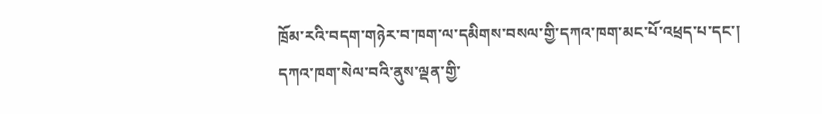ཁྲོམ་རའི་བདག་གཉེར་བ་ཁག་ལ་དམིགས་བསལ་གྱི་དཀའ་ཁག་མང་པོ་འཕྲད་པ་དང་། དཀའ་ཁག་སེལ་བའི་ནུས་ལྡན་གྱི་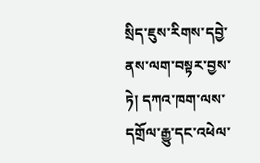སྲིད་ཇུས་རིགས་དབྱེ་ནས་ལག་བསྟར་བྱས་ཏེ། དཀའ་ཁག་ལས་དགྲོལ་རྒྱུ་དང་འཕེལ་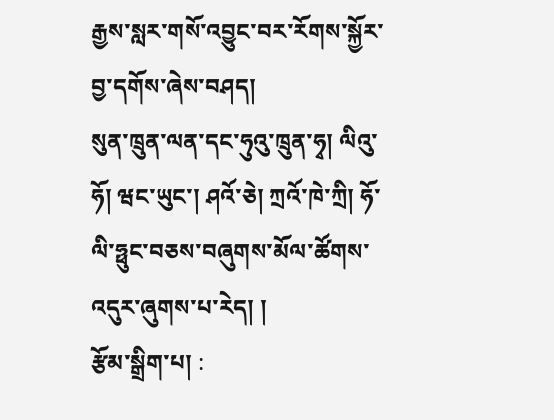རྒྱས་སླར་གསོ་འབྱུང་བར་རོགས་སྐྱོར་བྱ་དགོས་ཞེས་བཤད།
སུན་ཁྲུན་ལན་དང་ཧུའུ་ཁྲུན་ཧྭ། ལིའུ་ཧོ། ཝང་ཡུང་། ཤའོ་ཅེ། ཀྲའོ་ཁེ་ཀྲི། ཧོ་ལི་ཧྥུང་བཅས་བཞུགས་མོལ་ཚོགས་འདུར་ཞུགས་པ་རེད། །
རྩོམ་སྒྲིག་པ། :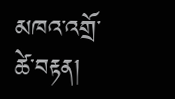མཁའ་འགྲོ་ཚེ་བརྟན།